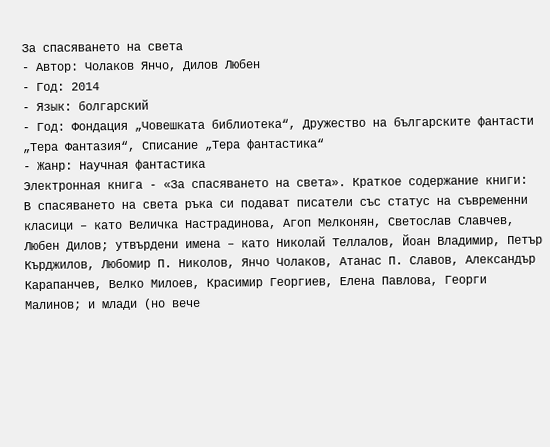За спасяването на света
- Автор: Чолаков Янчо, Дилов Любен
- Год: 2014
- Язык: болгарский
- Год: Фондация „Човешката библиотека“, Дружество на българските фантасти „Тера Фантазия“, Списание „Тера фантастика“
- Жанр: Научная фантастика
Электронная книга - «За спасяването на света». Краткое содержание книги:
В спасяването на света ръка си подават писатели със статус на съвременни класици – като Величка Настрадинова, Агоп Мелконян, Светослав Славчев, Любен Дилов; утвърдени имена – като Николай Теллалов, Йоан Владимир, Петър Кърджилов, Любомир П. Николов, Янчо Чолаков, Атанас П. Славов, Александър Карапанчев, Велко Милоев, Красимир Георгиев, Елена Павлова, Георги Малинов; и млади (но вече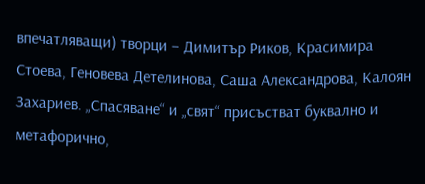впечатляващи) творци – Димитър Риков, Красимира Стоева, Геновева Детелинова, Саша Александрова, Калоян Захариев. „Спасяване“ и „свят“ присъстват буквално и метафорично,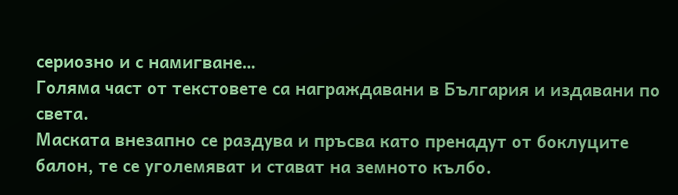сериозно и с намигване…
Голяма част от текстовете са награждавани в България и издавани по света.
Маската внезапно се раздува и пръсва като пренадут от боклуците балон, те се уголемяват и стават на земното кълбо.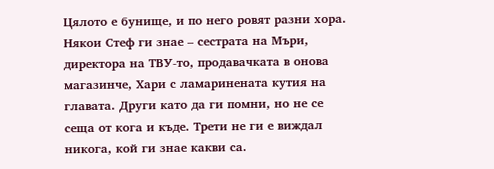Цялото е бунище, и по него ровят разни хора. Някои Стеф ги знае – сестрата на Мъри, директора на ТВУ-то, продавачката в онова магазинче, Хари с ламаринената кутия на главата. Други като да ги помни, но не се сеща от кога и къде. Трети не ги е виждал никога, кой ги знае какви са.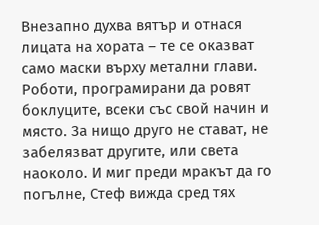Внезапно духва вятър и отнася лицата на хората – те се оказват само маски върху метални глави. Роботи, програмирани да ровят боклуците, всеки със свой начин и място. За нищо друго не стават, не забелязват другите, или света наоколо. И миг преди мракът да го погълне, Стеф вижда сред тях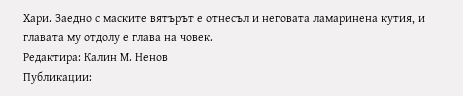Хари. Заедно с маските вятърът е отнесъл и неговата ламаринена кутия, и главата му отдолу е глава на човек.
Редактира: Калин М. Ненов
Публикации: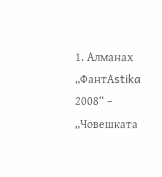1. Алманах „ФантАstika 2008“ – „Човешката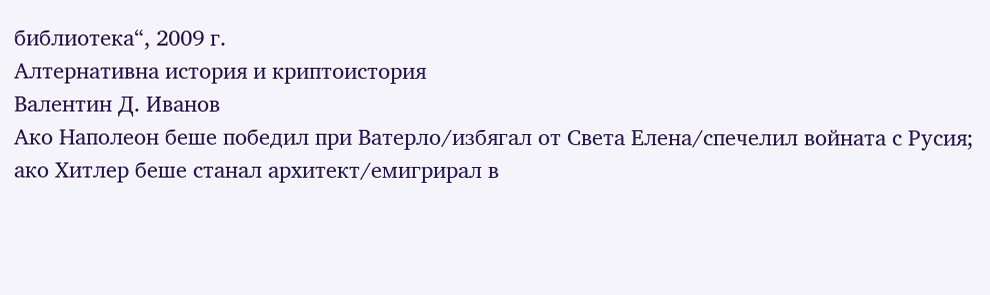библиотека“, 2009 г.
Алтернативна история и криптоистория
Валентин Д. Иванов
Ако Наполеон беше победил при Ватерло/избягал от Света Елена/спечелил войната с Русия; ако Хитлер беше станал архитект/емигрирал в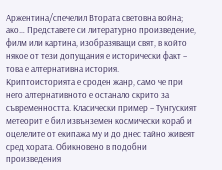Аржентина/спечелил Втората световна война; ако… Представете си литературно произведение, филм или картина, изобразяващи свят, в който някое от тези допущания е исторически факт – това е алтернативна история.
Криптоисторията е сроден жанр, само че при него алтернативното е останало скрито за съвременността. Класически пример – Тунгуският метеорит е бил извънземен космически кораб и оцелелите от екипажа му и до днес тайно живеят сред хората. Обикновено в подобни произведения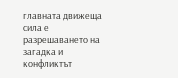главната движеща сила е разрешаването на загадка и конфликтът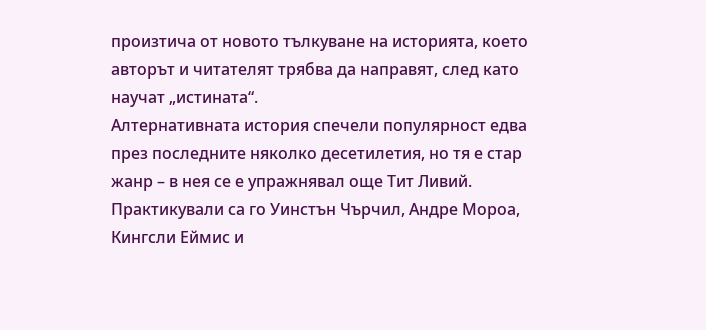произтича от новото тълкуване на историята, което авторът и читателят трябва да направят, след като научат „истината“.
Алтернативната история спечели популярност едва през последните няколко десетилетия, но тя е стар жанр – в нея се е упражнявал още Тит Ливий. Практикували са го Уинстън Чърчил, Андре Мороа, Кингсли Еймис и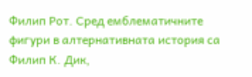Филип Рот. Сред емблематичните фигури в алтернативната история са Филип К. Дик,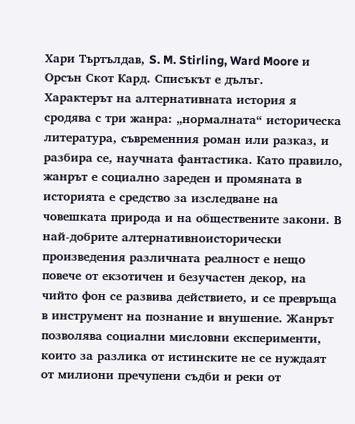Хари Търтълдав, S. M. Stirling, Ward Moore и Орсън Скот Кард. Списъкът е дълъг.
Характерът на алтернативната история я сродява с три жанра: „нормалната“ историческа литература, съвременния роман или разказ, и разбира се, научната фантастика. Като правило, жанрът е социално зареден и промяната в историята е средство за изследване на човешката природа и на обществените закони. В най-добрите алтернативноисторически произведения различната реалност е нещо повече от екзотичен и безучастен декор, на чийто фон се развива действието, и се превръща в инструмент на познание и внушение. Жанрът позволява социални мисловни експерименти, които за разлика от истинските не се нуждаят от милиони пречупени съдби и реки от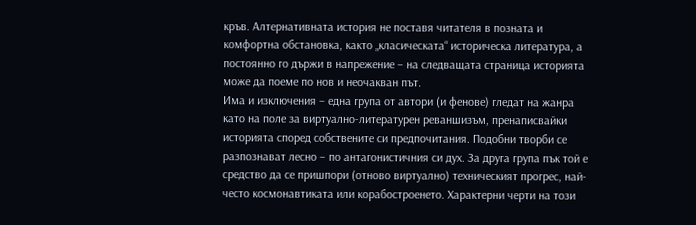кръв. Алтернативната история не поставя читателя в позната и комфортна обстановка, както „класическата“ историческа литература, а постоянно го държи в напрежение – на следващата страница историята може да поеме по нов и неочакван път.
Има и изключения – една група от автори (и фенове) гледат на жанра като на поле за виртуално-литературен реваншизъм, пренаписвайки историята според собствените си предпочитания. Подобни творби се разпознават лесно – по антагонистичния си дух. За друга група пък той е средство да се пришпори (отново виртуално) техническият прогрес, най-често космонавтиката или корабостроенето. Характерни черти на този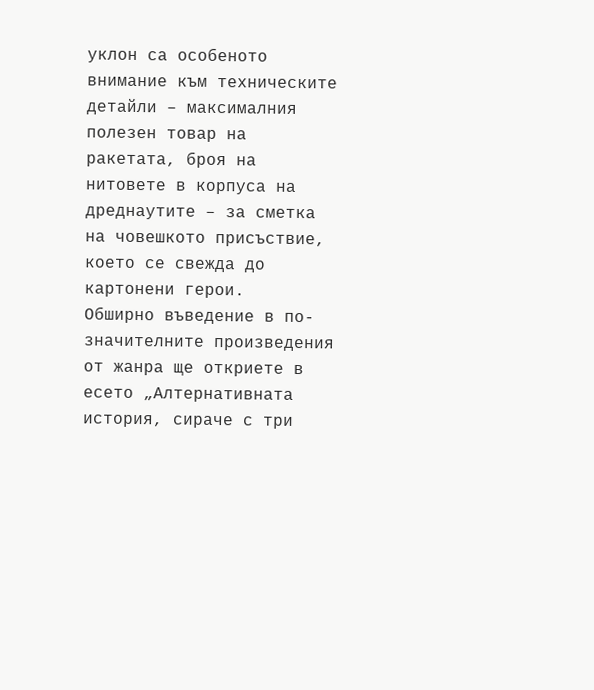уклон са особеното внимание към техническите детайли – максималния полезен товар на ракетата, броя на нитовете в корпуса на дреднаутите – за сметка на човешкото присъствие, което се свежда до картонени герои.
Обширно въведение в по-значителните произведения от жанра ще откриете в есето „Алтернативната история, сираче с три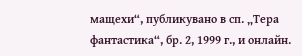мащехи“, публикувано в сп. „Тера фантастика“, бр. 2, 1999 г., и онлайн.